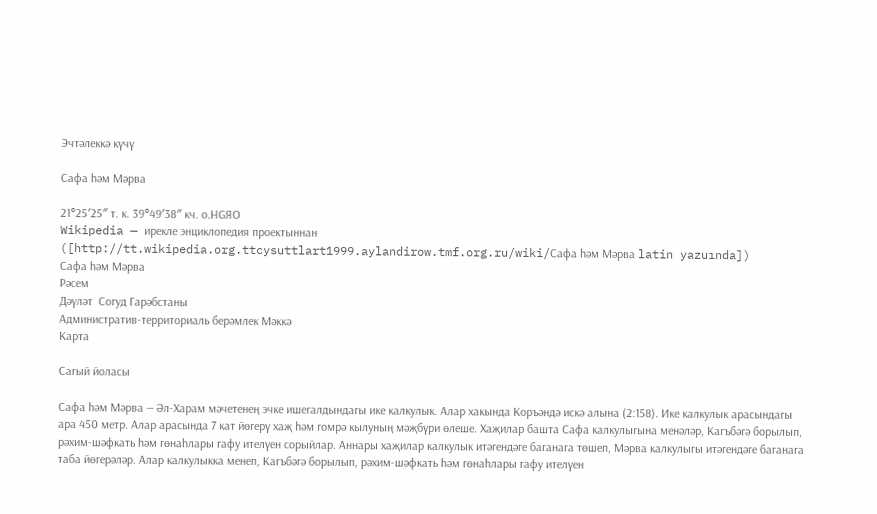Эчтәлеккә күчү

Сафа һәм Мәрва

21°25′25″ т. к. 39°49′38″ кч. о.HGЯO
Wikipedia — ирекле энциклопедия проектыннан ([http://tt.wikipedia.org.ttcysuttlart1999.aylandirow.tmf.org.ru/wiki/Сафа һәм Мәрва latin yazuında])
Сафа һәм Мәрва
Рәсем
Дәүләт  Согуд Гарәбстаны
Административ-территориаль берәмлек Мәккә
Карта

Сагый йоласы

Сафа һәм Мәрва — Әл-Харам мәчетенең эчке ишегалдындагы ике калкулык. Алар хакында Коръәндә искә алына (2:158). Ике калкулык арасындагы ара 450 метр. Алар арасында 7 кат йөгерү хаҗ һәм гомрә кылуның мәҗбүри өлеше. Хаҗилар башта Сафа калкулыгына менәләр, Кагъбәгә борылып, рәхим-шәфкать һәм гөнаһлары гафу ителүен сорыйлар. Аннары хаҗилар калкулык итәгендәге баганага төшеп, Мәрва калкулыгы итәгендәге баганага таба йөгерәләр. Алар калкулыкка менеп, Кагъбәгә борылып, рәхим-шәфкать һәм гөнаһлары гафу ителүен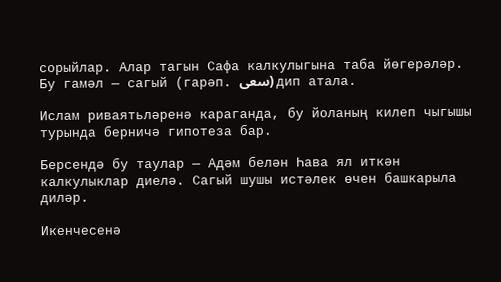сорыйлар. Алар тагын Сафа калкулыгына таба йөгерәләр. Бу гамәл — сагый (гарәп. سعى) дип атала.

Ислам риваятьләренә караганда, бу йоланың килеп чыгышы турында берничә гипотеза бар.

Берсендә бу таулар — Адәм белән Һава ял иткән калкулыклар диелә. Сагый шушы истәлек өчен башкарыла диләр.

Икенчесенә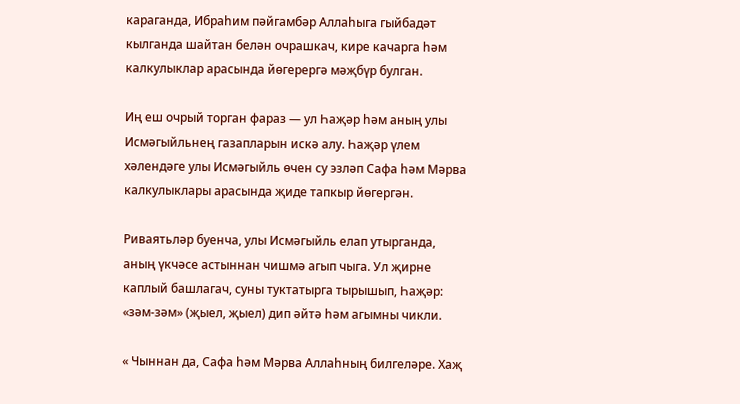караганда, Ибраһим пәйгамбәр Аллаһыга гыйбадәт кылганда шайтан белән очрашкач, кире качарга һәм калкулыклар арасында йөгерергә мәҗбүр булган.

Иң еш очрый торган фараз — ул Һаҗәр һәм аның улы Исмәгыйльнең газапларын искә алу. Һаҗәр үлем хәлендәге улы Исмәгыйль өчен су эзләп Сафа һәм Мәрва калкулыклары арасында җиде тапкыр йөгергән.

Риваятьләр буенча, улы Исмәгыйль елап утырганда, аның үкчәсе астыннан чишмә агып чыга. Ул җирне каплый башлагач, суны туктатырга тырышып, Һаҗәр: «зәм-зәм» (җыел, җыел) дип әйтә һәм агымны чикли.

« Чыннан да, Сафа һәм Мәрва Аллаһның билгеләре. Хаҗ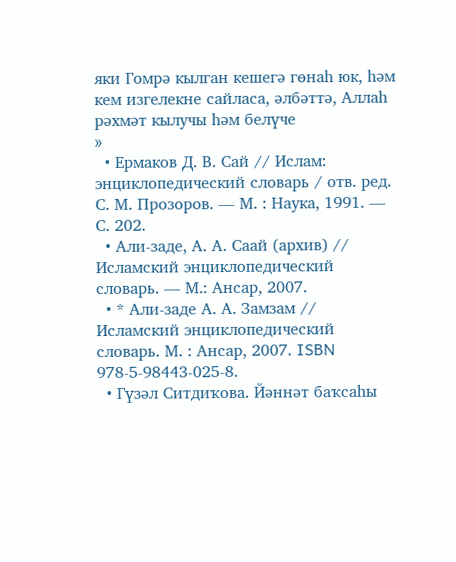яки Гомрә кылган кешегә гөнаһ юк, һәм кем изгелекне сайласа, әлбәттә, Аллаһ рәхмәт кылучы һәм белүче
»
  • Ермаков Д. В. Сай // Ислам: энциклопедический словарь / отв. ред. С. М. Прозоров. — М. : Наука, 1991. — С. 202.
  • Али-заде, А. А. Саай (архив) // Исламский энциклопедический словарь. — М.: Ансар, 2007.
  • * Али-заде А. А. Замзам // Исламский энциклопедический словарь. М. : Ансар, 2007. ISBN 978-5-98443-025-8.
  • Гүзәл Ситдиҡова. Йәннәт баҡсаһы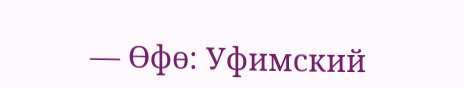— Өфө: Уфимский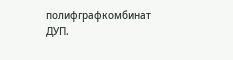полифграфкомбинат ДУП.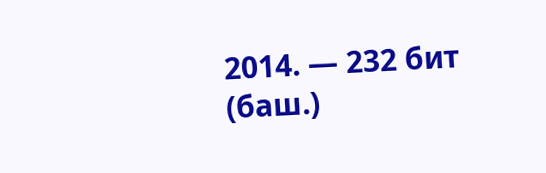2014. — 232 бит (баш.)